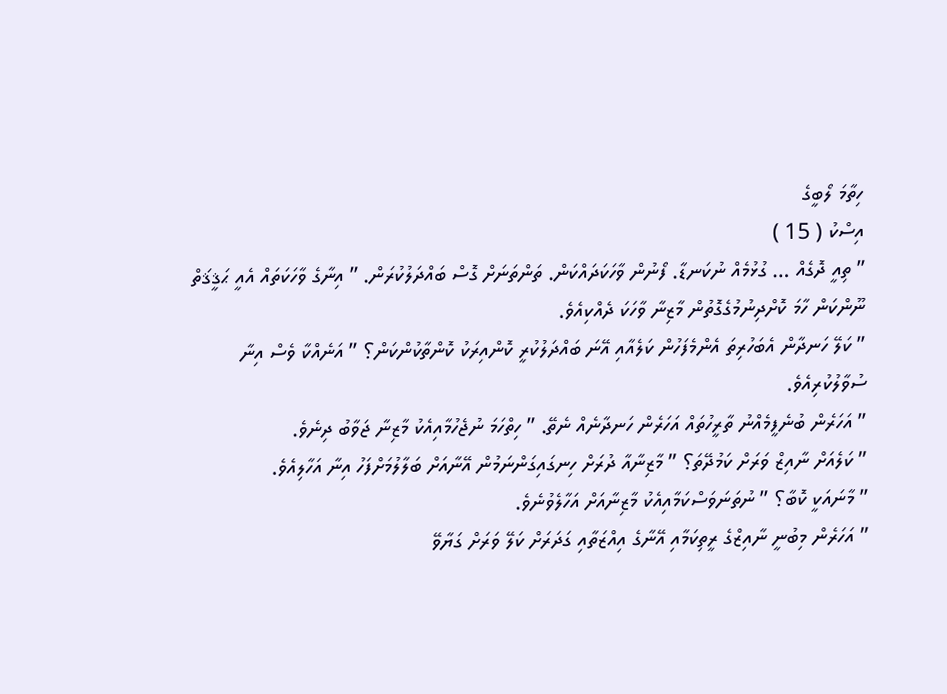ހިތާމަ ލޯބީގެ
އިސްކު ( 15 )
” ތިއީ ދޮގެއް … ގުޅުމެއް ނުކަނޑާ. ފޯނުން ވާހަކަދައްކަން. ތަންތަނަށް ގޮސް ބައްދަލުކުރަން. ” އިނާގެ ވާހަކަތައް އެއީ ޙަޤީޤަތް ނޫންކަން ހާމަ ކޮށްދިނުމުގެގޮތުން މާޒިނާ ވާހަކަ ދެއްކިއެވެ.
” ކަލޭ ހަނދާން އެބަހުރިތަ އެންމެފަހުން ކަލެއާއި އޭނަ ބައްދަލުކުރީ ކޮންއިރަކު ކޮންތާކުންކަން؟ ” އަނެއްކާ ވެސް އިނާ ސުވާލުކުރިއެވެ.
” އަހަރެން ބުނެފީމެއްނު ތާރީހުތައް އަހަރެން ހަނދާނެއް ނެތޭ. ” ހިތްހަމަ ނުޖެހުމާއިއެކު މާޒިނާ ޖަވާބު ދިނެވެ.
” ކަލެއަށް ނާއިޒް ވަރަށް ކަމުދޭތަ؟ ” މާޒިނާއާ ދުރަށް ހިނގައިގަންނަމުން އޭނާއަށް ބަލާލުމަށްފަހު އިނާ އަހާލިއެވެ.
” މާނައަކީ ކޮބާ؟ ” ނުތަނަވަސްކަމާއިއެކު މާޒިނާއަށް އަހާލެވުނެވެ.
” އަހަރެން މިބުނީ ނާއިޒްގެ ރީތިކަމާއި އޭނާގެ އިއްޒަތާއި ގަދަރަށް ކަލޭ ވަރަށް ގަޔާވޭ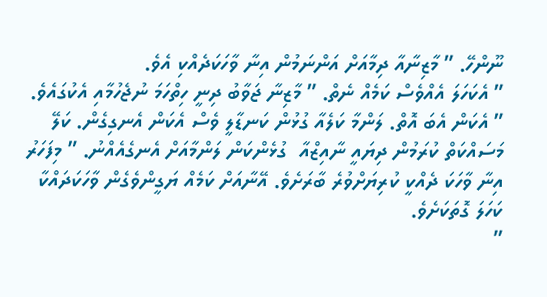ނޫންހޭ. ” މާޒިނާއާ ދިމާއަށް އަންނަމުން އިނާ ވާހަކަދެއްކި އެވެ.
” އެކަހަލަ އެއްވެސް ކަމެއް ނެތް. ” މާޒިނާ ޖަވާބު ދިނީ ހިތްހަމަ ނުޖެހުމާއި އެކުގައެވެ.
” އެކަން އެބަ އޮތް. ލަންމާ ކަލެއާ ގުޅުން ކަނޑާލީ ވެސް އެކަން އެނގިގެން. ކަލޭ މަސައްކަތް ކުރަމުން ދިޔައީ ނާއިޒްއާ  ގުޅެންކަން ލަންމާއަށް އެނގެއެއްނު. ” މިފަހަރު އިނާ ވާހަކަ ދެއްކީ ކުރިޔަށްވުރެ ބާރަށެވެ. އޭނާއަށް ކަމެއް ޔަގީންވެގެން ވާހަކަދައްކާ ކަހަލަ ގޮތަކަށެވެ.
”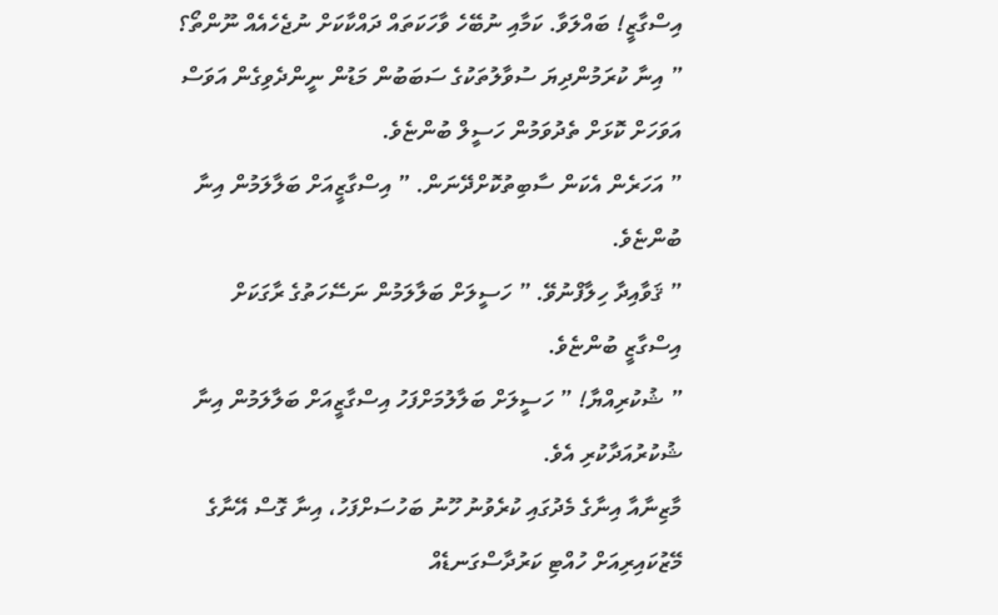އިސްގާޒީ! ބައްލަވާ. ކަމާއި ނުބޭހެ ވާހަކަތައް ދައްކާކަށް ނުޖެހެއެއް ނޫންތޯ؟ ” އިނާ ކުރަމުންދިޔަ ސުވާލުތަކުގެ ސަބަބުން މަޑުން ނީންދެވިގެން އަވަސް އަވަހަށް ކޮޅަށް ތެދުވަމުން ހަސީލް ބުންޏެވެ.
” އަހަރެން އެކަން ސާބިތުކޮށްދޭނަން. ” އިސްގާޒީއަށް ބަލާލަމުން އިނާ ބުންޏެވެ.
” ޤަވާއިދާ ހިލާފްނުވޭ. ” ހަސީލަށް ބަލާލަމުން ނަސޭހަތުގެ ރާގަކަށް އިސްގާޒީ ބުންޏެވެ.
” ޝުކުރިއްޔާ! ” ހަސީލަށް ބަލާލުމަށްފަހު އިސްގާޒީއަށް ބަލާލަމުން އިނާ ޝުކުރުއަދާކުރި އެވެ.
މާޒިނާއާ އިނާގެ މެދުގައި ކުރެވުނު ހޫނު ބަހުސަށްފަހު، އިނާ ގޮސް އޭނާގެ މޭޒުކައިރިއަށް ހުއްޓި ކަރުދާސްގަނޑެއް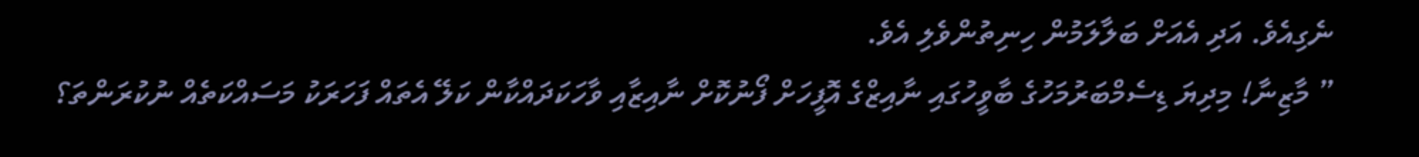ނެގިއެވެ. އަދި އެއަށް ބަލާލަމުން ހިނިތުންވެލި އެވެ.
” މާޒިނާ! މިދިޔަ ޑިސެމްބަރުމަހުގެ ބާވީހުގައި ނާއިޒްގެ އޮފީހަށް ފޯނުކޮށް ނާއިޒާއި ވާހަކަދައްކާން ކަލޭ އެތައް ފަހަރަކު މަސައްކަތެއް ނުކުރަންތަ؟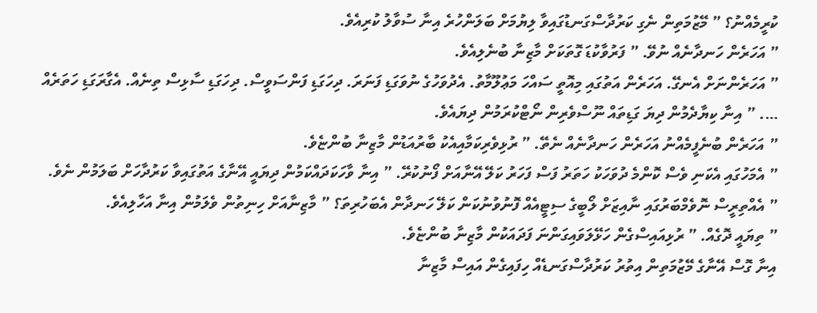ކުރީމެއްނު؟ ” މޭޒުމަތިން ނެގި ކަރުދާސްގަނޑުގައިވާ ލިޔުމަށް ބަލަންހުރެ އިނާ ސުވާލު ކުރިއެވެ.
” އަހަރެން ހަނދާނެއް ނުވޭ. ” ފަރުވާކުޑަ ގޮތަކަށް މާޒިނާ ބުނެލިއެވެ.
” އަހަރެންނަށް އެނގޭ. އަހަރެން އަތުގައި މިއޮތީ ސައްހަ މަޢުލޫމާތު. އެދުވަހުގެ ނުވަގަޑި ފަނަރަ. ދިހަގަޑި ފަންސަވީސް. ދިހަގަޑި ސާޅިސް ތިނެއް. އެގާރަގަޑި ހަތަރެއް …. ” އިނާ ކިޔާދެމުން ދިޔަ ގަޑިތައް ނޫސްވެރިން ނޯޓްކުރަމުން ދިޔައެވެ.
” އަހަރެން ބުނެފީމެއްނު އަހަރެން ހަނދާނެއް ނެތޭ. ” ރުޅިވެރިކަމާއިއެކު ބާރުއަޑުން މާޒިނާ ބުންޏެވެ.
” އެމަހުގައި އެކަނި ވެސް ކޮންމެ ދުވަހަކު ހަތަރު ފަސް ފަހަރު ކަލޭ އޭނާއަށް ފޯނުކުރޭ. ” އިނާ ވާހަކަދައްކަމުން ދިޔައީ އޭނާގެ އަތުގައިވާ ކަރުދާހަށް ބަލަމުން ނެވެ.
” އެއްތިރީސް ނޮވެމްބަރުގައި ނާއިޒަށް ލޯބީގެ ސިޓީއެއް ފޮނުވުނުކަން ކަލޭ ހަނދާން އެބަހުރިތަ؟ ” މާޒިނާއަށް ހިނިތުން ވެލަމުން އިނާ އަހާލިއެވެ.
” ތިޔައީ ދޮގެއް. ” ރުޅިއައިސްގެން ހަޅޭލަވައިގަންނަ ފަދައަކުން މާޒިނާ ބުންޏެވެ.
އިނާ ގޮސް އޭނާގެ މޭޒުމަތިން އިތުރު ކަރުދާސްގަނޑެއް ހިފައިގެން އައިސް މާޒިނާ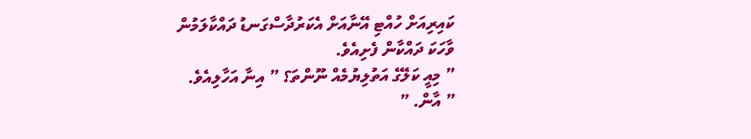ކައިރިއަށް ހުއްޓި އޭނާއަށް އެކަރުދާސްގަނޑު ދައްކާލަމުން ވާހަކަ ދައްކާން ފެށިއެވެ.
” މިއީ ކަލޭގެ އަތުލިޔުމެއް ނޫންތަ؟ ” އިނާ އަހާލިއެވެ.
” އާން. ”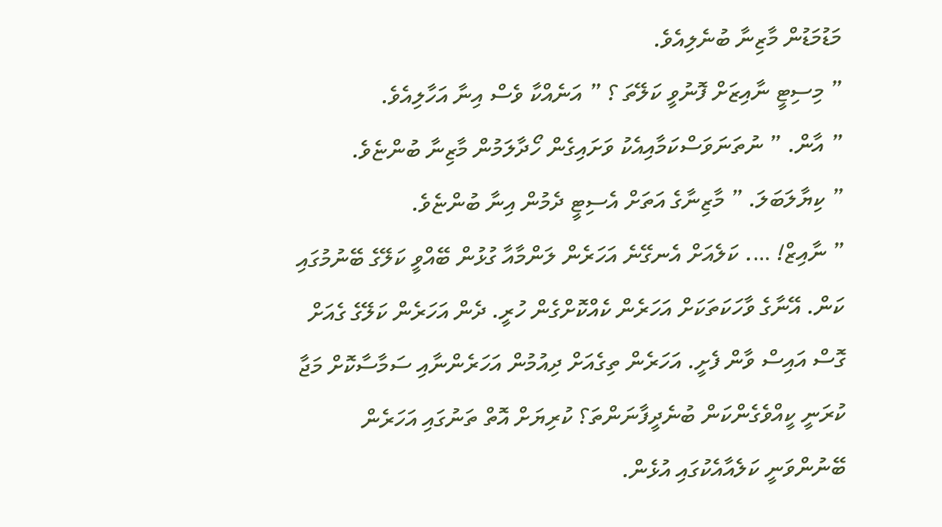މަޑުމަޑުން މާޒިނާ ބުނެލިއެވެ.
” މިސިޓީ ނާއިޒަށް ފޮނުވީ ކަލޭތަ ؟ ” އަނެއްކާ ވެސް އިނާ އަހާލިއެވެ.
” އާން. ” ނުތަނަވަސްކަމާއިއެކު ވަށައިގެން ހޯދާލަމުން މާޒިނާ ބުންޏެވެ.
” ކިޔާލަބަލަ. ” މާޒިނާގެ އަތަށް އެސިޓީ ދެމުން އިނާ ބުންޏެވެ.
” ނާއިޒް! …. ކަލެއަށް އެނގޭނެ އަހަރެން ލަންމާއާ ގުޅުން ބޭއްވީ ކަލޭގެ ބޭނުމުގައި ކަން. އޭނާގެ ވާހަކަތަކަށް އަހަރެން ކެއްކޮށްގެން ހުރީ. ދެން އަހަރެން ކަލޭގެ ގެއަށް ގޮސް އައިސް ވާން ފެށީ. އަހަރެން ތިގެއަށް ދިއުމުން އަހަރެންނާއި ސަމާސާކޮށް މަޖާ ކުރަނީ ކީއްވެގެންކަން ބުނެދީފާނަންތަ؟ ކުރިޔަށް އޮތް ތަނުގައި އަހަރެން ބޭނުންވަނީ ކަލެއާއެކުގައި އުޅެން.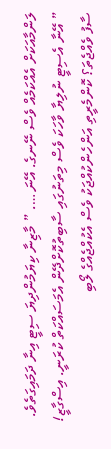ލަންމާއަކަށް އެއްކަމެއް ވެސް ނޭނގެ. އޭނަ …. ” މާޒިނާ ކިޔަމުންދިޔަ ސިޓީ އިނާ ދަމައިގަތެވެ.
” އޭނާ އެސިޓީ ނުލިޔާ ވާހަކަ ވެސް މިތަނުގައި ސާބިތުކޮށްދޭން އެމަސައްކަތް ކުރަނީ. އިސްގާޒީ! ސާފު ވެއްޖެތަ؟ ކޮންމެރީތި އަންހެންކުއްޖަކު ވެސް އެކުއްޖެއްގެ ލޯބި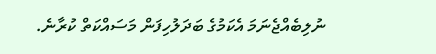ނުލިބެއްޖެނަމަ އެކަމުގެ ބަދަލުހިފަން މަސައްކަތް ކުރާނެ.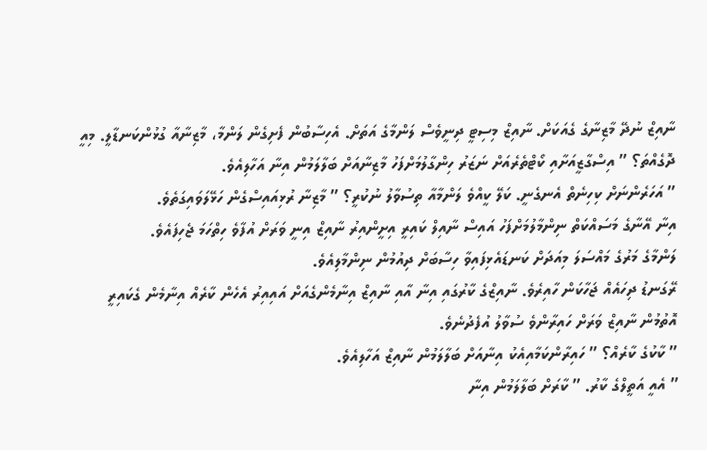ނާއިޒް ނުދޭ މާޒިނާގެ ގެއަކަށް. ނާއިޒް މިސިޓީ ދިނީވެސް ލަންމާގެ އަތަށް. އެހިސާބުން ފެށިގެން ލަންމާ، މާޒިނާއާ ގުޅުންކަނޑާލީ. މިއީ ދޮގެއްތަ؟ ” އިސްގާޒީއަށާއި ކޯޓްތެރެއަށް ނަޒަރު ހިންގާލުމަށްފަހު މާޒިނާއަށް ބަލާލަމުން އިނާ އަހާލިއެވެ.
” އަހަރެންނަށް ކިހިނެތް އެނގެނީ. ކަލޭ ކީއްވެ ލަންމާއާ ތިސުވާލު ނުކުރީ؟ ” މާޒިނާ ރުޅިއައިސްގެން ހަޅޭލަވައިގަތެވެ.
އިނާ އޭނާގެ މަސައްކަތް ނިންމާލުމަށްފަހު އައިސް ނާއިލް ކައިރީ އިށީންއިރު ނާއިޒް އިނީ ވަރަށް އުފާވެ ހިތްހަމަ ޖެހިފައެވެ.
ލަންމާގެ މަރުގެ މައްސަލަ މިއަދަށް ކަނޑައެޅިފައިވާ ހިސާބަށް ދިއުމުން ނިންމާލިއެވެ.
ރޭގަނޑު ދިހައެއް ޖަހާކަން ހާއިރެވެ. ނާއިޒްގެ ކާރުގައި އިނާ އާއި ނާއިޒް އިނާމެންގެއަށް އައިއިރު އެހެން ކާރެއް އިނާމެން ގެކައިރީ އޮތުމުން ނާއިޒް ވަރަށް ހައިރާންވެ ސުވާލު އުފެދުނެވެ.
” ކާކުގެ ކާރެއް؟ ” ހައިރާންކަމާއިއެކު އިނާއަށް ބަލާލަމުން ނާއިޒް އަހާލިއެވެ.
” އެއީ އަތީލްގެ ކާރު. ” ކާރަށް ބަލާލަމުން އިނާ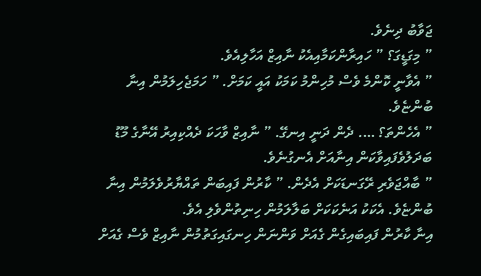ޖަވާބު ދިނެވެ.
” މިގަޑީގަ؟ ” ހައިރާންކަމާއިއެކު ނާއިޒް އަހާލިއެވެ.
” އެވާނީ ކޮންމެ ވެސް މުހިންމު ކަމަކު އައީ ކަމަށް. ” ހަމަޖެހިލަމުން އިނާ ބުންޏެވެ.
” އެހެންތަ؟ …. ދެން ދަނީ އިނގޭ. ” ނާއިޒް ވާހަކަ ދެއްކިއިރު އޭނާގެ މޫޑު ބަދަލުވެފައިވާކަން އިނާއަށް އެނގުނެވެ.
” ބާއްޖަވެރި ރޭގަނޑަކަށް އެދެން. ” ކާރުން ފައިބަން ތައްޔާރުވެލަމުން އިނާ ބުންޏެވެ. އެކަކު އަނެކަކަށް ބަލާލަމުން ހިނިތުންވެލި އެވެ.
އިނާ ކާރުން ފައިބައިގެން ގެއަށް ވަންނަން ހިނގައިގަތުމުން ނާއިޒް ވެސް ގެއަށް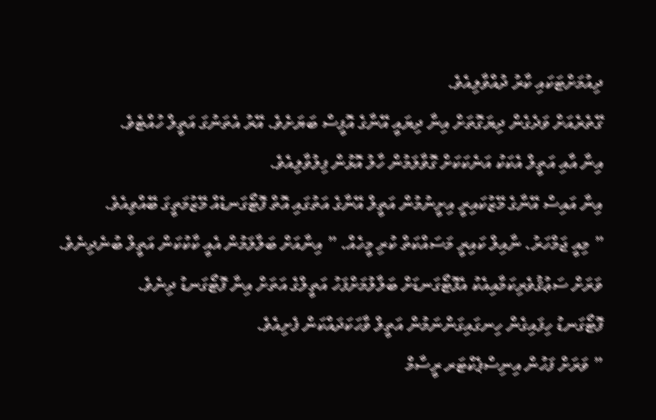ދިއުމަށްޓަކައި ކާރު ދުއްވާލިއެވެ.
ގޭތެރެއަށް ވަދެގެން ދިޔަގޮތަށް އިނާ ދިޔައީ އޭނާގެ އޮފީސް ބަޔަށެވެ. އޭރު އެތަނުގަ އަތީލް ހުއްޓެވެ.
އިނާ އާއި އަތީލް އެކަކު އަނެކަކަށް ގޮވާލަމުން ހާލު އޮޅުން ފިލުވާލިއެވެ.
އިނާ އައިސް އޭނާގެ މޭޒުކައިރީ އިށީނުމުން އަތީލް އޭނާގެ އަތުގައި އޮތް ފޮޓޯގަނޑެއް މޭޒުމަތީގަ ބޭއްވިއެވެ.
” މިއީ ޖަމްހަރު. ނާއިލް ކައިރީ މަސައްކަތް ކުރި މީހެއް. ” އިނާއަށް ބަލާލަމުން އެއީ ކާކުކަން އަތީލް ބުނެދިނެވެ.
ވަރަށް ސަޢުޤުވެރިކަމާއިއެކު އެފޮޓޯގަނޑަށް ބަލާލުމަށްފަހު އަތީލްގެ އަތަށް އިނާ ފޮޓޯގަނޑު ދިނެވެ.
ފޮޓޯގަނޑު ހިފައިގެން ހިނގައިގަންނަމުން އަތީލް ވާހަކަދައްކަން ފެށިއެވެ.
” ވަރަށް ފަހުން އިނިސްޕެކްޓަރ ރީސާމް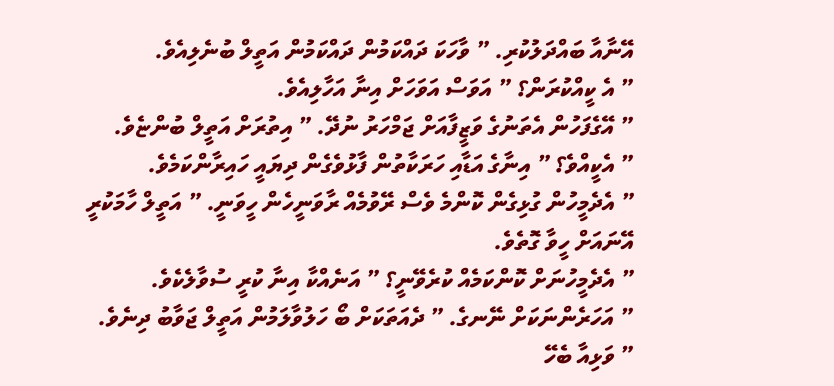އޭނާއާ ބައްދަލުކުރި. ” ވާހަކަ ދައްކަމުން ދައްކަމުން އަތީލް ބުނެލިއެވެ.
” އެ ކީއްކުރަން؟ ” އަވަސް އަވަހަށް އިނާ އަހާލިއެވެ.
” އޭގެފަހުން އެތަނުގެ ވަޒީފާއަށް ޖަމްހަރު ނުދޭ. ” އިތުރަށް އަތީލް ބުންޏެވެ.
” އެކީއްވެ؟ ” އިނާގެ އަޑާއި ހަރަކާތުން ފާޅުވެގެން ދިޔައީ ހައިރާންކަމެވެ.
” އެދެމީހުން ގުޅިގެން ކޮންމެ ވެސް ރޭވުމެއް ރާވަނީހެން ހީވަނީ. ” އަތީލް ހާމަކުރީ އޭނައަށް ހީވާ ގޮތެވެ.
” އެދެމީހުނަށް ކޮންކަމެއް ކުރެވޭނީ؟ ” އަނެއްކާ އިނާ ކުރީ ސުވާލެކެވެ.
” އަހަރެންނަކަށް ނޭނގެ. ” ދެއަތަކަށް ބޯ ހަލުވާލަމުން އަތީލް ޖަވާބު ދިނެވެ.
” ވަޅިއާ ބެހޭ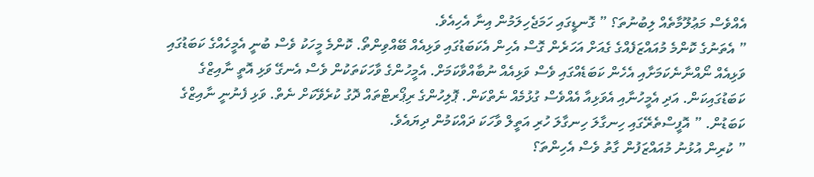އެއްވެސް މަޢުލޫމާތެއް ލިބުނުތަ؟ ” ގޮނޑީގައި ހަމަޖެހިލަމުން އިނާ އެހިއެވެ.
” އެތަނުގެ ކޮންމެ މުއައްޒަފެއްގެ ގެއަށް އަހަރެން ގޮސް އެހިން އެކަބަޑުގައި ވަޅިއެއް ބޭއްވިންތޯ. ކޮންމެ މީހަކު ވެސް ބުނީ އެމީހެއްގެ ކަބަޑުގައި ވަޅިއެއް ނޯއްނާނެކަމަށާއި އެހެން ކަބަޑެއްގައި ވެސް ވަޅިއެއް ނުބާއްވާކަމަށް. އެމީހުންގެ ވާހަކަތަކުން ވެސް އެނގޭ ވަޅި އޮތީ ނާއިޒްގެ ކަބަޑުގައިކަން. އަދި އެމީހުނާއި އެވަޅިއާ އެއްވެސް ގުޅުމެއް ނެތްކަން. ޕޮލިހުންގެ ރިޕޯރޓްތައް ދޮގު ކުރެވޭކަށް ނެތް. ވަޅި ފެނުނީ ނާއިޒްގެ ކަބަޑުން. ” އޮފީސްތެރޭގައި ހިނގާލަ ހިނގާލަ ހުރި އަތީލް ވާހަކަ ދައްކަމުން ދިޔައެވެ.
” ކުރިން އުޅުނު މުއައްޒަފުން ގާތު ވެސް އެހިންތަ؟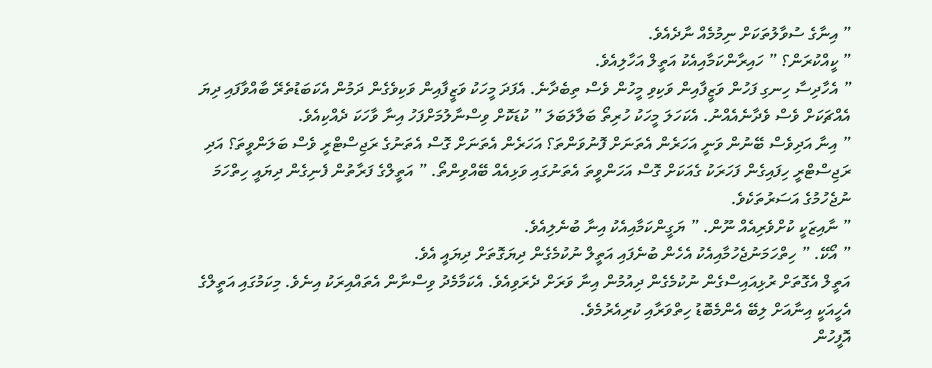” އިނާގެ ސުވާލުތަކަށް ނިމުމެއް ނާދެއެވެ.
” ކީއްކުރަން؟ ” ހައިރާންކަމާއިއެކު އަތީލް އަހާލިއެވެ.
” އެހާދިސާ ހިނގި ފަހުން ވަޒީފާއިން ވަކިވި މީހުން ވެސް ތިބެދާނެ. އެފަދަ މީހަކު ވަޒީފާއިން ވަކިވެގެން ދަމުން އެކަބަޑުތެރޭ ބާއްވާފައި ދިޔަ އެއްޗަކަށް ވެސް ވެދާނެއެއްނު. އެކަހަލަ މީހަކު ހުރިތޯ ބަލާލަބަލަ ” ކުޑަކޮށް ވިސްނާލުމަށްފަހު އިނާ ވާހަކަ ދެއްކިއެވެ.
” އިނާ އަދިވެސް ބޭނުން ވަނީ އަހަރެން އެތަނަށް ފޮނުވަންތަ؟ އަހަރެން އެތަނަށް ގޮސް އެތަނުގެ ރަޖިސްޓްރީ ވެސް ބަލަންވީތަ؟ އަދި ރަޖިސްޓްރީ ހިފައިގެން ފަހަރަކު ގެއަކަށް ގޮސް އަހަންވީތަ އެތަނުގައި ވަޅިއެއް ބޭއްވިންތޯ. ” އަތީލްގެ ފަރާތުން ފެނިގެން ދިޔައީ ހިތްހަމަ ނުޖެހުމުގެ އަސަރުތަކެވެ.
” ނާއިޒަކީ ކުށްވެރިއެއް ނޫން. ” ޔަގީންކަމާއިއެކު އިނާ ބުނެލިއެވެ.
” އޯކޭ. ” ހިތްހަމަނުޖެހުމާއިއެކު އެހެން ބުނެފައި އަތީލް ނުކުމެގެން ދިޔަގޮތަށް ދިޔައީ އެވެ.
އަތީލް އެގޮތަށް ރުޅިއައިސްގެން ނުކުމެގެން ދިއުމުން އިނާ ވަރަށް ދެރަވިއެވެ. އެކަމާމެދު ވިސްނާން އެތައްއިރަކު އިނެވެ. މިކަމުގައި އަތީލްގެ އެހީއަކީ އިނާއަށް ލިބޭ އެންމެބޮޑު ހިތްވަރާއި ކުރިއެރުމެވެ.
އޮފީހުން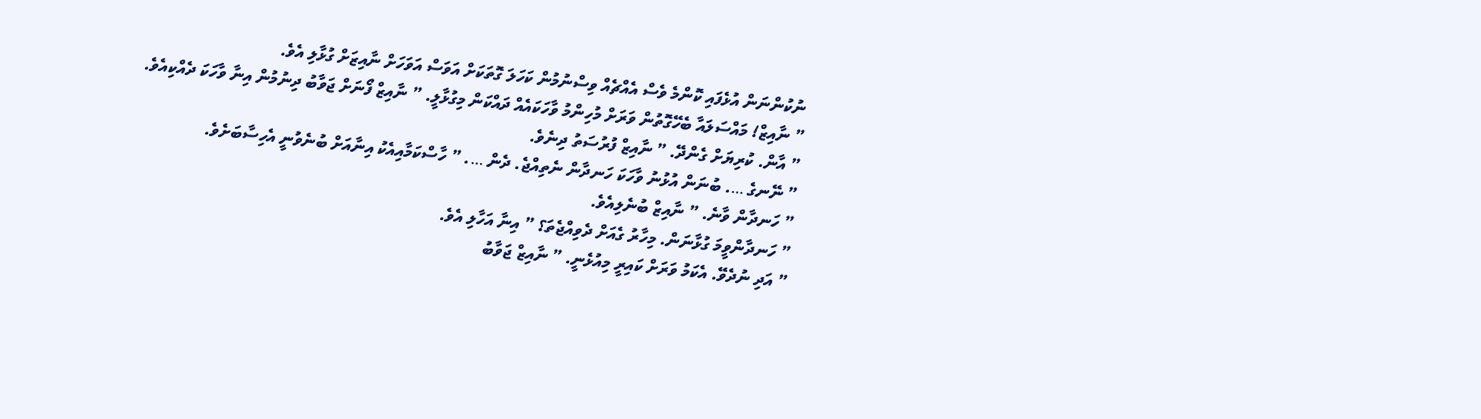ނުކުންނަން އުޅެފައި ކޮންމެ ވެސް އެއްޗެއް ވިސްނުމުން ކަހަލަ ގޮތަކަށް އަވަސް އަވަހަށް ނާއިޒަށް ގުޅާލި އެވެ.
” ނާއިޒް! މައްސަލައާ ބެހޭގޮތުން ވަރަށް މުހިންމު ވާހަކައެއް ދައްކަން މިގުޅާލީ. ” ނާއިޒް ފޯނަށް ޖަވާބު ދިނުމުން އިނާ ވާހަކަ ދެއްކިއެވެ.
” އާން. ކުރިޔަށް ގެންދޭ. ” ނާއިޒް ފުރުސަތު ދިނެވެ.
” ނޭނގެ …. ބުނަން އުޅުނު ވާހަކަ ހަނދާން ނެތިއްޖެ. ދެން …. ” ހާސްކަމާއިއެކު އިނާއަށް ބުނެވުނީ އެހިސާބަށެވެ.
” ހަނދާން ވާނެ. ” ނާއިޒް ބުނެލިއެވެ.
” ހަނދާންވީމަ ގުޅާނަން. މިހާރު ގެއަށް ދެވިއްޖެތަ؟ ” އިނާ އަހާލި އެވެ.
” އަދި ނުދެވޭ. އެކަމު ވަރަށް ކައިރީ މިއުޅެނީ. ” ނާއިޒް ޖަވާބު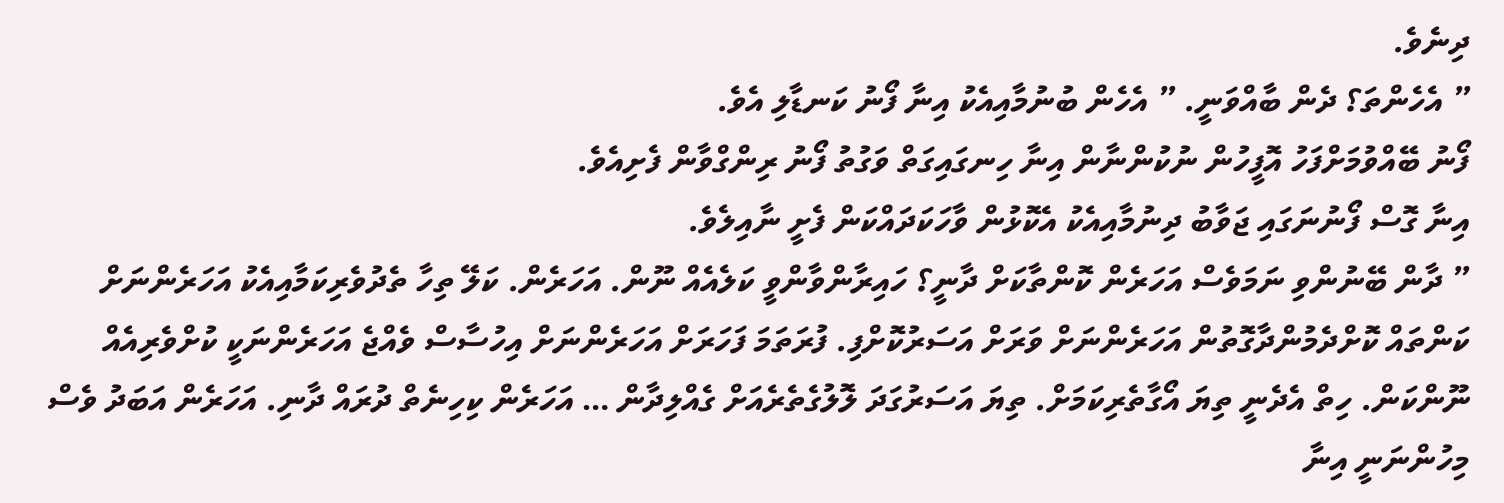ދިނެވެ.
” އެހެންތަ؟ ދެން ބާއްވަނީ. ” އެހެން ބުނުމާއިއެކު އިނާ ފޯނު ކަނޑާލި އެވެ.
ފޯނު ބޭއްވުމަށްފަހު އޮފީހުން ނުކުންނާން އިނާ ހިނގައިގަތް ވަގުތު ފޯނު ރިންގްވާން ފެށިއެވެ.
އިނާ ގޮސް ފޯނުނަގައި ޖަވާބު ދިނުމާއިއެކު އެކޮޅުން ވާހަކަދައްކަން ފެށީ ނާއިލެވެ.
” ދާން ބޭނުންވި ނަމަވެސް އަހަރެން ކޮންތާކަށް ދާނީ؟ ހައިރާންވާންވީ ކަލެއެއް ނޫން. އަހަރެން. ކަލޭ ތިހާ ތެދުވެރިކަމާއިއެކު އަހަރެންނަށް ކަންތައް ކޮށްދެމުންދާގޮތުން އަހަރެންނަށް ވަރަށް އަސަރުކޮށްފި. ފުރަތަމަ ފަހަރަށް އަހަރެންނަށް އިހުސާސް ވެއްޖެ އަހަރެންނަކީ ކުށްވެރިއެއް ނޫންކަން. ހިތް އެދެނީ ތިޔަ އޯގާތެރިކަމަށް. ތިޔަ އަސަރުގަދަ ލޮލުގެތެރެއަށް ގެއްލިދާން … އަހަރެން ކިހިނެތް ދުރައް ދާނި. އަހަރެން އަބަދު ވެސް މިހުންނަނީ އިނާ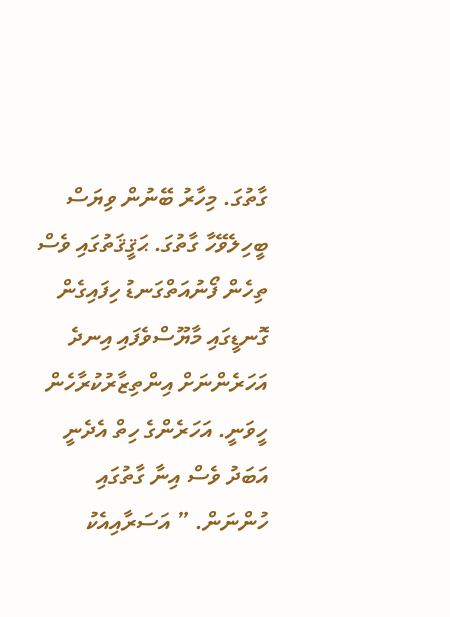ގާތުގަ. މިހާރު ބޭނުން ވިޔަސް ބީހިލެވޭހާ ގާތުގަ. ޙަޤީޤަތުގައި ވެސް ތިހެން ފޯނުއަތްގަނޑު ހިފައިގެން ގޮނޑީގައި މާޔޫސްވެފައި އިނދެ އަހަރެންނަށް އިންތިޒާރުކުރާހެން ހީވަނީ. އަހަރެންގެ ހިތް އެދެނީ އަބަދު ވެސް އިނާ ގާތުގައި ހުންނަން. ” އަސަރާއިއެކު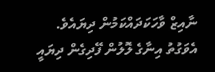ނާއިޒް ވާހަކަދައްކަމުން ދިޔައެވެ. އެވަގުތު އިނާގެ ލޮލުން ފޭދިގެން ދިޔައީ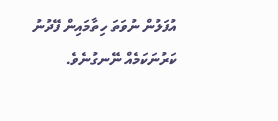އުފަލުން ނުވަތަ ހިތާމައިން ފޭދުނު ކަރުނަކަމެއް ނޭނގުނެވެ.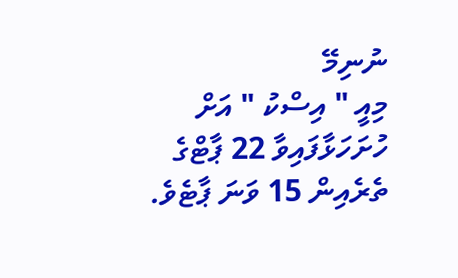ނުނިމޭ
މިއީ " އިސްކު " އަށް ހުށަހަޅާފައިވާ 22 ޕާޓްގެ ތެރެއިން 15 ވަނަ ޕާޓެވެ.